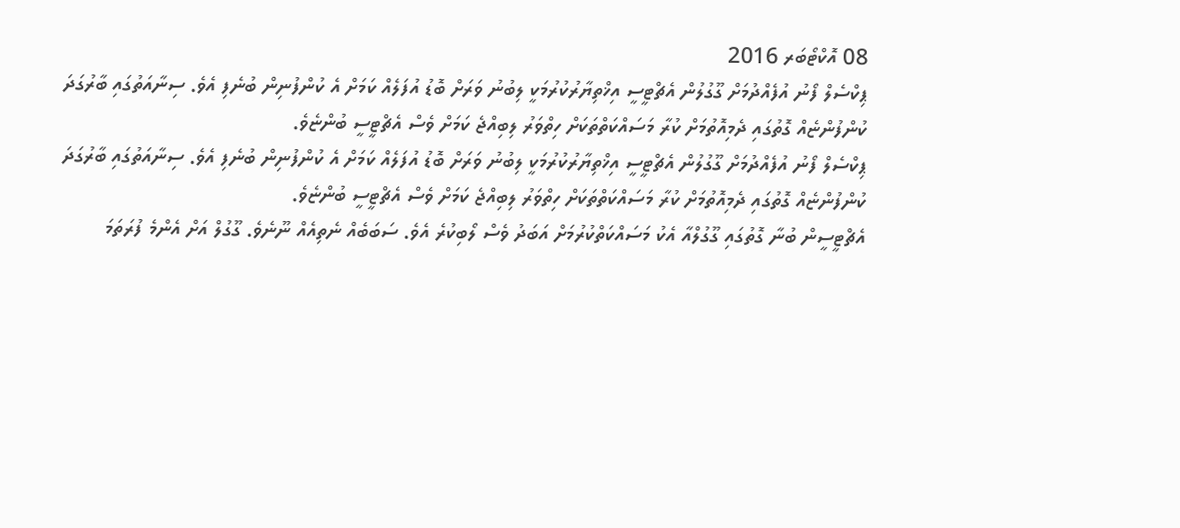08 އޮކްޓޯބަރ 2016
ޕިކްސެލް ފޯނު އުފެއްދުމަށް ގޫގުލުން އެޗްޓީސީ އިޚްތިޔާރުކުރުމަކީ ލިބުނު ވަރަށް ބޮޑު އުފަލެއް ކަމަށް އެ ކުންފުނިން ބުނެފި އެވެ. ސިނާއަތުގައި ބާރުގަދަ ކުންފުންޏެއް ގޮތުގައި ދެމިއޮތުމަށް ކުރާ މަސައްކަތްތަކަށް ހިތްވަރު ލިބިއްޖެ ކަމަށް ވެސް އެޗްޓީސީ ބުންޏެވެ.
ޕިކްސެލް ފޯނު އުފެއްދުމަށް ގޫގުލުން އެޗްޓީސީ އިޚްތިޔާރުކުރުމަކީ ލިބުނު ވަރަށް ބޮޑު އުފަލެއް ކަމަށް އެ ކުންފުނިން ބުނެފި އެވެ. ސިނާއަތުގައި ބާރުގަދަ ކުންފުންޏެއް ގޮތުގައި ދެމިއޮތުމަށް ކުރާ މަސައްކަތްތަކަށް ހިތްވަރު ލިބިއްޖެ ކަމަށް ވެސް އެޗްޓީސީ ބުންޏެވެ.
އެޗްޓީސީން ބުނާ ގޮތުގައި ގޫގުލްއާ އެކު މަސައްކަތްކުރުމަށް އަބަދު ވެސް ލޯބިކުރެ އެވެ. ސަބަބެއް ނެތިއެއް ނޫނެވެ. ގޫގުލް އަށް އެންމެ ފުރަތަމަ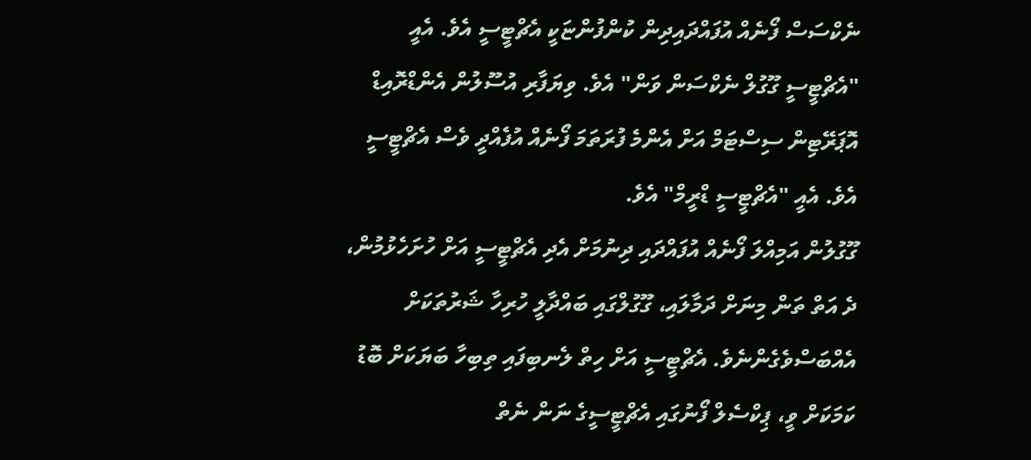ނެކްސަސް ފޯނެއް އުފައްދައިދިން ކުންފުންޏަކީ އެޗްޓީސީ އެވެ. އެއީ "އެޗްޓީސީ ގޫގުލް ނެކްސަން ވަން" އެވެ. ވިޔަފާރި އުސޫލުން އެންޑްރޮއިޑް އޮޕަރޭޓިން ސިސްޓަމް އަށް އެންމެ ފުރަތަމަ ފޯނެއް އުފެއްދީ ވެސް އެޗްޓީސީ އެވެ. އެއީ "އެޗްޓީސީ ޑްރީމް" އެވެ.
ގޫގުލުން އަމިއްލަ ފޯނެއް އުފައްދައި ދިނުމަށް އެދި އެޗްޓީސީ އަށް ހުށަހެޅުމުން، ދެ އަތް ތަން މިނަށް ދަމާލައި، ގޫގުލްގައި ބައްދާލީ ހުރިހާ ޝަރުތަކަށް އެއްބަސްވެގެންނެވެ. އެޗްޓީސީ އަށް ހިތް ލެނބިފައި ތިބިހާ ބަޔަކަށް ބޮޑު ކަމަކަށް ވީ، ޕިކްސެލް ފޯނުގައި އެޗްޓީސީގެ ނަން ނެތް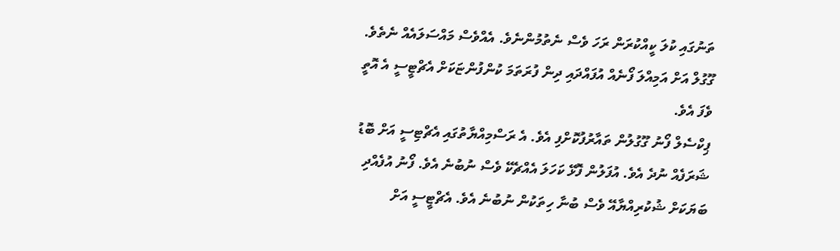ތަނުގައި ކުލަ ކީއްކުރަން ރަހަ ވެސް ނެތުމުންނެވެ. އެއްވެސް މައްސަލައެއް ނެތެވެ. ގޫގުލް އަށް އަމިއްލަ ފޯނެއް އުފައްދައި ދިން ފުރަތަމަ ކުންފުންޏަކަށް އެޗްޓީސީ އެ އޮތީ ވެފަ އެވެ.
ޕިކްސެލް ފޯނު ގޫގުލުން ތައާރުފުކޮށްފި އެވެ. އެ ރަސްމިއްޔާތުގައި އެޗްޓިސީ އަށް ބޮޑު ޝަރަފެއް ނުދެ އެވެ. އުފަލުން ފޮޅޭ ކަހަލަ އެއްޗެކޭ ވެސް ނުބުނެ އެވެ. ފޯނު އުފެއްދި ބަޔަކަށް ޝުކުރިއްޔާއޭ ވެސް ބުނާ ހިތަކުން ނުބުނެ އެވެ. އެޗްޓީސީ އަށް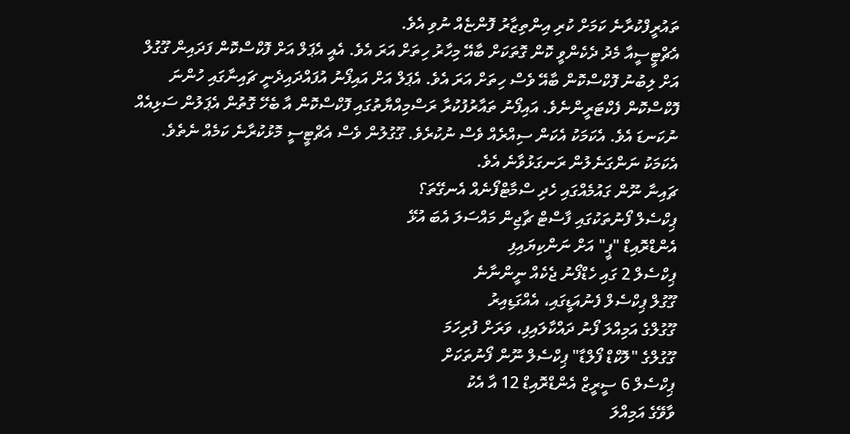ތައުރީފްކުރާނެ ކަމަށް ކުރި އިންތިޒާރު ފޮންޏެއް ނުވި އެވެ.
އެޗްޓީސީއާ މެދު ދެކެންވީ ކޮން ގޮތަކަށް ބާއޭ މިހާރު ހިތަށް އަރަ އެވެ. އެއީ އެޕަލް އަށް ފޮކްސްކޮން ފަދައިން ގޫގުލް އަށް ލިބުނު ފޮކްސްކޮން ބާއޭ ވެސް ހިތަށް އަރަ އެވެ. އެޕަލް އަށް އައިފޯނު އުފައްދައިދެނީ ޗައިނާގައި ހުންނަ ފޮކްސްކޮން ފެކްޓަރީންނެވެ. އައިފޯނު ތައާރުފުކުރާ ރަސްމިއްޔާތުގައި ފޮކްސްކޮން އާ ބެހޭ ގޮތުން އެޕަލުން ސަޅިއެއް ނުކަނޑަ އެވެ. އެކަމަކު އެކަން ސިއްރެއް ވެސް ނުކުރެވެ. ގޫގުލުން ވެސް އެޗްޓީސީ މޮޅުކުރާނެ ކަމެއް ނެތެވެ. އެކަމަކު ނަންގަނެލުން ރަނގަޅުވާނެ އެވެ.
ޗައިނާ ނޫން ގައުމެއްގައި ހެދި ސްމާޓްފޯނެއް އެނގޭތަ؟
ޕިކްސެލް ފޯނުތަކުގައި ފާސްޓް ޗާޖިން މައްސަލަ އެބަ އުޅޭ
އެންޑްރޮއިޑް "ޕީ" އަށް ނަންކިޔައިފި
ޕިކްސެލް 2 ގައި ހެޑްފޯނު ޖެކެއް ނީންނާނެ
ގޫގުލް ޕިކްސެލް ފެނުއަޑީގައި، އެއްގަޑިއިރު
ގޫގުލްގެ އަމިއްލަ ފޯނު ދައްކާލައިފި، ވަރަށް ފުރިހަމަ
ގޫގުލްގެ "ލޮކްޑް ފޯލްޑާ" ޕިކްސެލް ނޫން ފޯނުތަކަށް
ޕިކްސެލް 6 ސީރީޒް އެންޑްރޮއިޑް 12 އާ އެކު
ވާވޭގެ އަމިއްލަ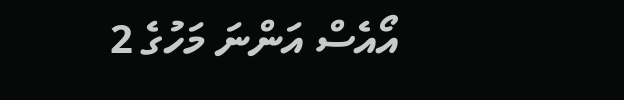އޯއެސް އަންނަ މަހުގެ 2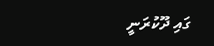ގައި ދޫކުރަނީ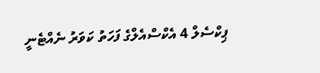ޕިކްސެލް 4 އެކްސްއެލްގެ ފަހަތު ކަވަރު ނެއްޓެނީ